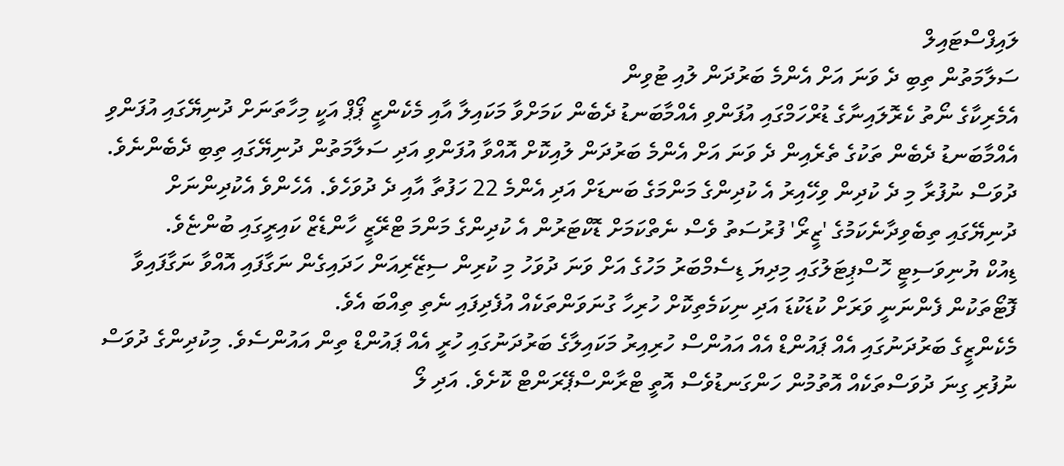ލައިފްސްޓައިލް
ސަލާމަތުން ތިބި ދެ ވަނަ އަށް އެންމެ ބަރުދަން ލުއި ޓުވިން
އެމެރިކާގެ ނޯތު ކެރޮލައިނާގެ ޑުރްހަމްގައި އުފަންވި އެއްމާބަނޑު ދެބެން ކަމަށްވާ މަކައިލާ އާއި މެކެންޒީ ޕޯޕް އަކީ މިހާތަނަށް ދުނިޔޭގައި އުފަންވި އެއްމާބަނޑު ދެބެން ތަކުގެ ތެރެއިން ދެ ވަނަ އަށް އެންމެ ބަރުދަން ލުއިކޮށް އޮއްވާ އުފަންވި އަދި ސަލާމަތުން ދުނިޔޭގައި ތިބި ދެބެންނެވެ.
ދުވަސް ނުފުރާ މި ދެ ކުދިން ވިހޭއިރު އެ ކުދިންގެ މަންމަގެ ބަނޑަށް އަދި އެންމެ 22 ހަފުތާ އާއި ދެ ދުވަހެވެ. އެހެންވެ އެކުދިންނަށް ދުނިޔޭގައި ތިބެވިދާނެކަމުގެ 'ޒީރޯ' ފުރުސަތު ވެސް ނެތްކަމަށް ޑޮކްޓަރުން އެ ކުދިންގެ މަންމަ ޓްރޭޒީ ހާންޑެޒް ކައިރީގައި ބުންޏެވެ.
ޑިއުކް ޔުނިވަސިޓީ ހޮސްޕިޓަލުގައި މިދިޔަ ޑިސެމްބަރު މަހުގެ އަށް ވަނަ ދުވަހު މި ކުރިން ސިޒޭރިއަން ހަދައިގެން ނަގާފައި އޮއްވާ ނަގާފައިވާ ފޮޓޯތަކުން ފެންނަނީ ވަރަށް ކުޑަކުޑަ އަދި ނިކަމެތިކޮށް ހުރިހާ ގުނަވަންތަކެއް އުފެދިފައި ނެތި ތިއްބަ އެވެ.
މެކެންޒީގެ ބަރުދަނުގައި އެއް ޕައުންޑް އެއް އައުންސް ހުރިއިރު މަކައިލާގެ ބަރުދަނުގައި ހުރީ އެއް ޕައުންޑް ތިން އައުންސެވެ. މިކުދިންގެ ދުވަސް ނުފުރި ގިނަ ދުވަސްތަކެއް އޮތުމުން ހަންގަނޑުވެސް އޮތީ ޓްރާންސްޕޭރަންޓް ކޮށެވެ. އަދި ލޯ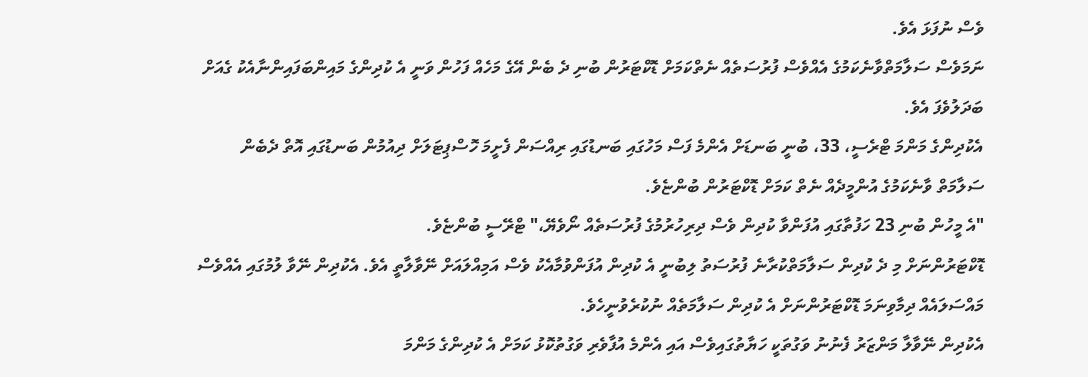ވެސް ނުފަޅަ އެވެ.
ނަމަވެސް ސަލާމަތްވާނެކަމުގެ އެއްވެސް ފުރުސަތެއް ނެތްކަމަށް ޑޮކްޓަރުން ބުނި ދެ ބެން އޭގެ މަހެއް ފަހުން ވަނީ އެ ކުދިންގެ މައިންބަފައިންނާއެކު ގެއަށް ބަދަލުވެފަ އެވެ.
އެކުދިންގެ މަންމަ ޓްރެސީ، 33، ބުނީ ބަނޑަށް އެންމެ ފަސް މަހުގައި ބަނޑުގައި ރިއްސަން ފެށީމަ ހޮސްޕިޓަލަށް ދިއުމުން ބަނޑުގައި އޮތް ދެބެން ސަލާމަތް ވާނެކަމުގެ އުންމީދެއް ނެތް ކަމަށް ޑޮކްޓަރުން ބުންޏެވެ.
"އެ މީހުން ބުނި 23 ހަފުތާގައި އުފަންވާ ކުދިން ވެސް ދިރިހުރުމުގެ ފުރުސަތެއް ނޯވެޔޭ،" ޓްރޭސީ ބުންޏެވެ.
ޑޮކްޓަރުންނަށް މި ދެ ކުދިން ސަލާމަތްކުރާނެ ފުރުސަތު ލިބުނީ އެ ކުދިން އުފަންވުމާއެކު ވެސް އަމިއްލައަށް ނޭވާލާތީ އެވެ. އެކުދިން ނޭވާ ލުމުގައި އެއްވެސް މައްސަލައެއް ދިމާވިނަމަ ޑޮކްޓަރުންނަށް އެ ކުދިން ސަލާމަތެއް ނުކުރެވުނީހެވެ.
އެކުދިން ނޭވާލާ މަންޒަރު ފެނުނު ވަގުތަކީ ހަޔާތުގައިވެސް އައި އެންމެ އުފާވެރި ވަގުތުކޮޅު ކަމަށް އެ ކުދިންގެ މަންމަ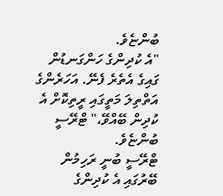ބުންޏެވެ.
"އެ ކުދިންގެ ހަންގަނޑުން ގައިގެ އެތެރެ ފެނޭ. އަހަރެންގެ އަތްތިލަ މަތީގައި ރީތިކޮށް އެ ކުދިން ބޭއްވޭ،" ޓްރޭސީ ބުންޏެވެ.
ޓްރޭސީ ބުނީ ރަހިމުން ބޭރުގައި އެ ކުދިންގެ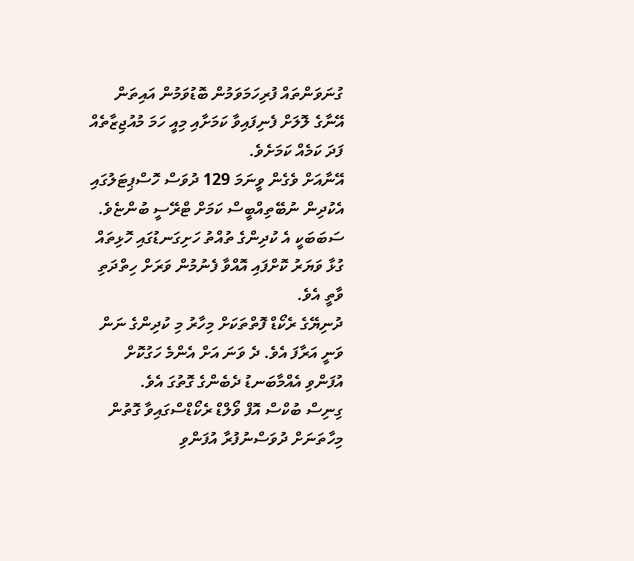ގުނަވަންތައް ފުރިހަމަވަމުން ބޮޑުވަމުން އައިތަން އޭނާގެ ލޮލަށް ފެނިފައިވާ ކަމަށާއި މިއީ ހަމަ މުއުޖިޒާތެއް ފަދަ ކަމެއް ކަމަށެވެ.
އޭނާއަށް ވެގެން ވީނަމަ 129 ދުވަސް ހޮސްޕިޓަލުގައި އެކުދިން ނުބޭތިއްބީސް ކަމަށް ޓްރޭސީ ބުންޏެވެ. ސަބަބަކީ އެ ކުދިންގެ ތުއްތު ހަށިގަނޑުގައި ހޮޅިތައް ގުޅާ ވަޔަރު ކޮށްފައި އޮއްވާ ފެނުމުން ވަރަށް ހިތްދަތި ވާތީ އެވެ.
ދުނިޔޭގެ ރެކޯޑް ފޮތްތަކަށް މިހާރު މި ކުދިންގެ ނަން ވަނީ އަރާފަ އެވެ. ދެ ވަނަ އަށް އެންމެ ހަގުކޮށް އުފަންވި އެއްމާބަނޑު ދެބެންގެ ގޮތުގަ އެވެ.
ގިނިސް ބުކްސް އޮފް ވޯލްޑް ރެކޯޑްސްގައިވާ ގޮތުން މިހާތަނަށް ދުވަސްނުފުރާ އުފަންވި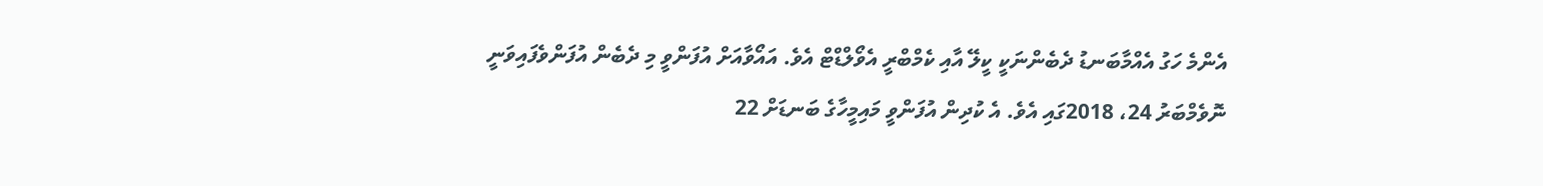އެންމެ ހަގު އެއްމާބަނޑު ދެބެންނަކީ ކީލޭ އާއި ކެމްބްރީ އެވޯލްޑްޓް އެވެ. އައޯވާއަށް އުފަންވީ މި ދެބެން އުފަންވެފައިވަނީ ނޮވެމްބަރު 24، 2018ގައި އެވެ. އެ ކުދިން އުފަންވީ މައިމީހާގެ ބަނޑަށް 22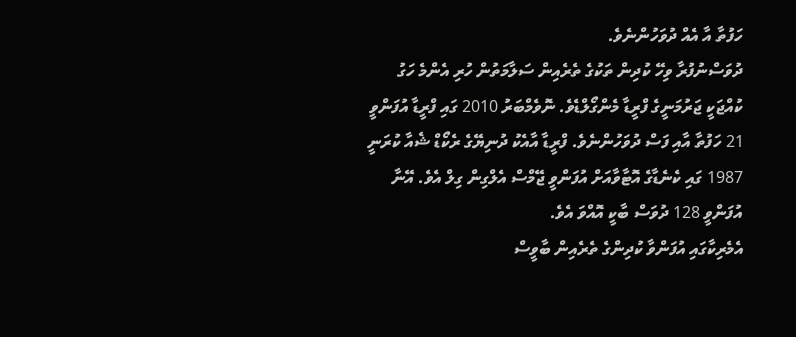ހަފުތާ އާ އެއް ދުވަހުންނެވެ.
ދުވަސްނުފުރާ ވިހޭ ކުދިން ތަކުގެ ތެރެއިން ސަލާމަތުން ހުރި އެންމެ ހަގު ކުއްޖަކީ ޖަރުމަނީގެ ފްރީޑާ މެންގޯލްޑެވެ. ނޮވެމްބަރު 2010 ގައި ފްރީޑާ އުފަންވީ 21 ހަފުތާ އާއި ފަސް ދުވަހުންނެވެ. ފްރީޑާ އާއެކު ދުނިޔޭގެ ރެކޯޑް ޝެއާ ކުރަނީ 1987 ގައި ކެނެޑާގެ އޮޓާވާއަށް އުފަންވީ ޖޭމްސް އެލްގިން ގިލް އެވެ. އޭނާ އުފަންވީ 128 ދުވަސް ބާކީ އޮއްވަ އެވެ.
އެމެރިކާގައި އުފަންވާ ކުދިންގެ ތެރެއިން ބާވީސް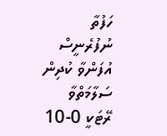ހަފުތާ ނުފުރެނީސް އުފަންވާ ކުދިން ސަލާމަތްވާ ރޭޓަކީ 0-10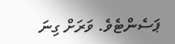ޕަސެންޓެވެ. ވަރަށް ގިނަ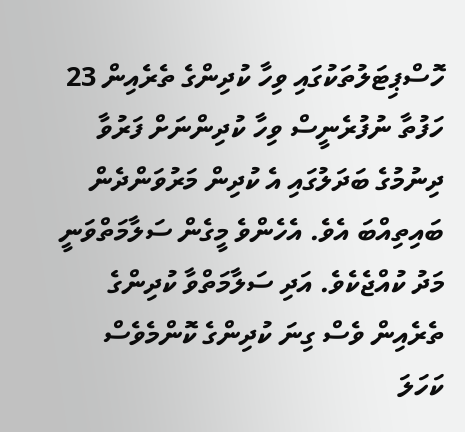ހޮސްޕިޓަލުތަކުގައި ވިހާ ކުދިންގެ ތެރެއިން 23 ހަފުތާ ނުފުރެނީސް ވިހާ ކުދިންނަށް ފަރުވާ ދިނުމުގެ ބަދަލުގައި އެ ކުދިން މަރުވަންދެން ބައިތިއްބަ އެވެ. އެހެންވެ މީގެން ސަލާމަތްވަނީ މަދު ކުއްޖެކެވެ. އަދި ސަލާމަތްވާ ކުދިންގެ ތެރެއިން ވެސް ގިނަ ކުދިންގެ ކޮންމެވެސް ކަހަލަ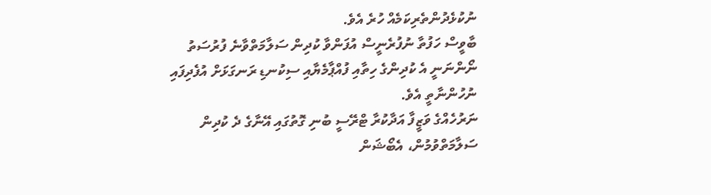ނުކުޅެދުންތެރިކަމެއް ހުރެ އެވެ.
ބާވީސް ހަފުތާ ނުފުރެނީސް އުފަންވާ ކުދިން ސަލާމަތްވާނެ ފުރުސަތު ނޯންނަނީ އެ ކުދިންގެ ހިތާއި ފުއްޕާމެޔާއި ސިކުނޑި ރަނގަޅަށް އުފެދިފައި ނުހުންނާތީ އެވެ.
ނަރުހެއްގެ ވަޒީފާ އަދާކުރާ ޓްރޭސީ ބުނި ގޮތުގައި އޭނާގެ ދެ ކުދިން ސަލާމަތްވުމުން، އެބޯޝަން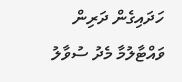ހަދައިގެން ދަރިން ވައްޓާލުމާ މެދު ސުވާލު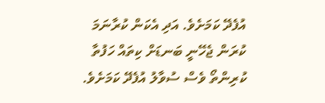އުފެދޭ ކަމަށެވެ. އަދި އެކަން ކުރާނަމަ ކުރަން ޖެހޭނީ ބަނޑަށް ކިތައް ހަފުތާ ކުރިންތޯ ވެސް ސުވާލު އުފެދޭ ކަމަށެވެ.